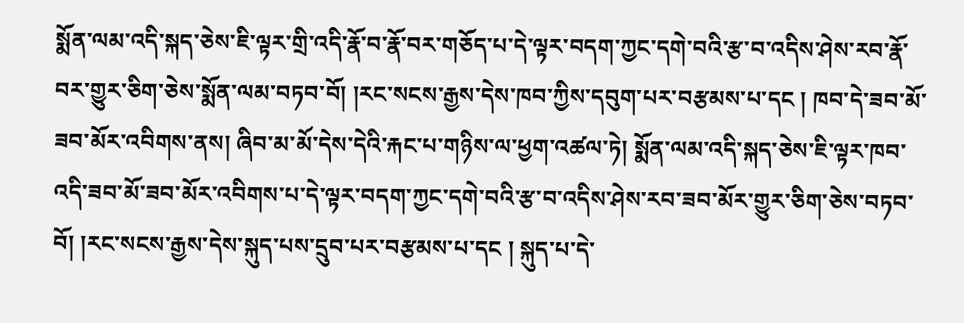སྨོན་ལམ་འདི་སྐད་ཅེས་ཇི་ལྟར་གྲི་འདི་རྣོ་བ་རྣོ་བར་གཅོད་པ་དེ་ལྟར་བདག་ཀྱང་དགེ་བའི་རྩ་བ་འདིས་ཤེས་རབ་རྣོ་བར་གྱུར་ཅིག་ཅེས་སྨོན་ལམ་བཏབ་བོ། །རང་སངས་རྒྱས་དེས་ཁབ་ཀྱིས་དབུག་པར་བརྩམས་པ་དང ། ཁབ་དེ་ཟབ་མོ་ཟབ་མོར་འབིགས་ནས། ཞིབ་མ་མོ་དེས་དེའི་རྐང་པ་གཉིས་ལ་ཕྱག་འཚལ་ཏེ། སྨོན་ལམ་འདི་སྐད་ཅེས་ཇི་ལྟར་ཁབ་འདི་ཟབ་མོ་ཟབ་མོར་འབིགས་པ་དེ་ལྟར་བདག་ཀྱང་དགེ་བའི་རྩ་བ་འདིས་ཤེས་རབ་ཟབ་མོར་གྱུར་ཅིག་ཅེས་བཏབ་བོ། །རང་སངས་རྒྱས་དེས་སྐུད་པས་དྲུབ་པར་བརྩམས་པ་དང ། སྐུད་པ་དེ་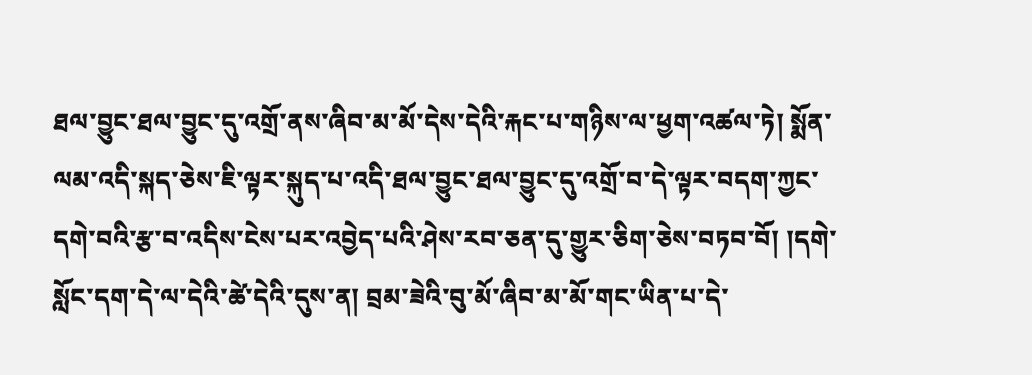ཐལ་བྱུང་ཐལ་བྱུང་དུ་འགྲོ་ནས་ཞིབ་མ་མོ་དེས་དེའི་རྐང་པ་གཉིས་ལ་ཕྱག་འཚལ་ཏེ། སྨོན་ལམ་འདི་སྐད་ཅེས་ཇི་ལྟར་སྐུད་པ་འདི་ཐལ་བྱུང་ཐལ་བྱུང་དུ་འགྲོ་བ་དེ་ལྟར་བདག་ཀྱང་དགེ་བའི་རྩ་བ་འདིས་ངེས་པར་འབྱེད་པའི་ཤེས་རབ་ཅན་དུ་གྱུར་ཅིག་ཅེས་བཏབ་བོ། །དགེ་སློང་དག་དེ་ལ་དེའི་ཚེ་དེའི་དུས་ན། བྲམ་ཟེའི་བུ་མོ་ཞིབ་མ་མོ་གང་ཡིན་པ་དེ་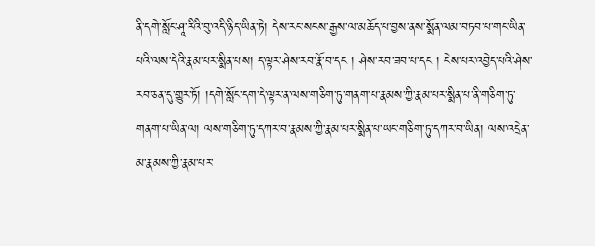ནི་དགེ་སློང་ཤཱ་རིའི་བུ་འདི་ཉིད་ཡིན་ཏེ། དེས་རང་སངས་རྒྱས་ལ་མཆོད་པ་བྱས་ནས་སྨོན་ལམ་བཏབ་པ་གང་ཡིན་པའི་ལས་དེའི་རྣམ་པར་སྨིན་པས། ད་ལྟར་ཤེས་རབ་རྣོ་བ་དང ། ཤེས་རབ་ཟབ་པ་དང ། ངེས་པར་འབྱེད་པའི་ཤེས་རབ་ཅན་དུ་གྱུར་ཏོ། །དགེ་སློང་དག་དེ་ལྟར་ན་ལས་གཅིག་ཏུ་གནག་པ་རྣམས་ཀྱི་རྣམ་པར་སྨིན་པ་ནི་གཅིག་ཏུ་གནག་པ་ཡིན་ལ། ལས་གཅིག་ཏུ་དཀར་བ་རྣམས་ཀྱི་རྣམ་པར་སྨིན་པ་ཡང་གཅིག་ཏུ་དཀར་བ་ཡིན། ལས་འདྲེན་མ་རྣམས་ཀྱི་རྣམ་པར་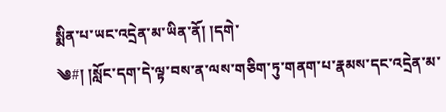སྨིན་པ་ཡང་འདྲེན་མ་ཡིན་ནོ། །དགེ་
༄#། །སློང་དག་དེ་ལྟ་བས་ན་ལས་གཅིག་ཏུ་གནག་པ་རྣམས་དང་འདྲེན་མ་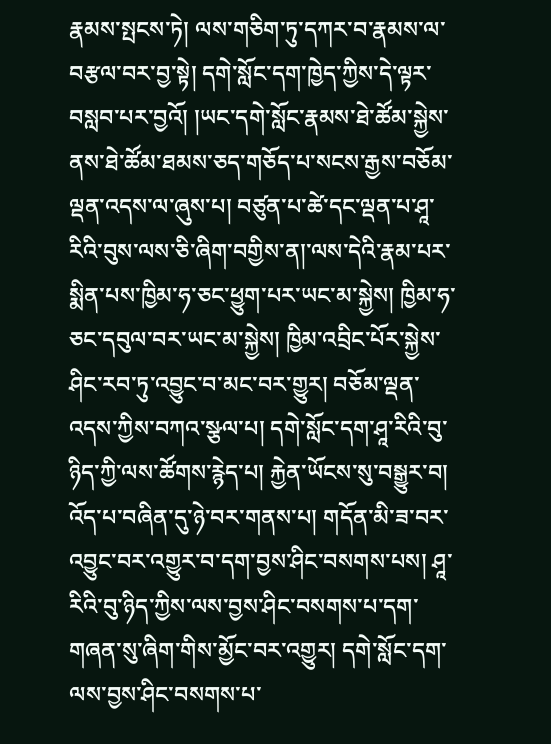རྣམས་སྤངས་ཏེ། ལས་གཅིག་ཏུ་དཀར་བ་རྣམས་ལ་བརྩལ་བར་བྱ་སྟེ། དགེ་སློང་དག་ཁྱེད་ཀྱིས་དེ་ལྟར་བསླབ་པར་བྱའོ། །ཡང་དགེ་སློང་རྣམས་ཐེ་ཚོམ་སྐྱེས་ནས་ཐེ་ཚོམ་ཐམས་ཅད་གཅོད་པ་སངས་རྒྱས་བཅོམ་ལྡན་འདས་ལ་ཞུས་པ། བཙུན་པ་ཚེ་དང་ལྡན་པ་ཤཱ་རིའི་བུས་ལས་ཅི་ཞིག་བགྱིས་ན།་ལས་དེའི་རྣམ་པར་སྨིན་པས་ཁྱིམ་ཧ་ཅང་ཕྱུག་པར་ཡང་མ་སྐྱེས། ཁྱིམ་ཧ་ཅང་དབུལ་བར་ཡང་མ་སྐྱེས། ཁྱིམ་འབྲིང་པོར་སྐྱེས་ཤིང་རབ་ཏུ་འབྱུང་བ་མང་བར་གྱུར། བཅོམ་ལྡན་འདས་ཀྱིས་བཀའ་སྩལ་པ། དགེ་སློང་དག་ཤཱ་རིའི་བུ་ཉིད་ཀྱི་ལས་ཚོགས་རྙེད་པ། རྐྱེན་ཡོངས་སུ་བསྒྱུར་བ། འོད་པ་བཞིན་དུ་ཉེ་བར་གནས་པ། གདོན་མི་ཟ་བར་འབྱུང་བར་འགྱུར་བ་དག་བྱས་ཤིང་བསགས་པས། ཤཱ་རིའི་བུ་ཉིད་ཀྱིས་ལས་བྱས་ཤིང་བསགས་པ་དག་གཞན་སུ་ཞིག་གིས་མྱོང་བར་འགྱུར། དགེ་སློང་དག་ལས་བྱས་ཤིང་བསགས་པ་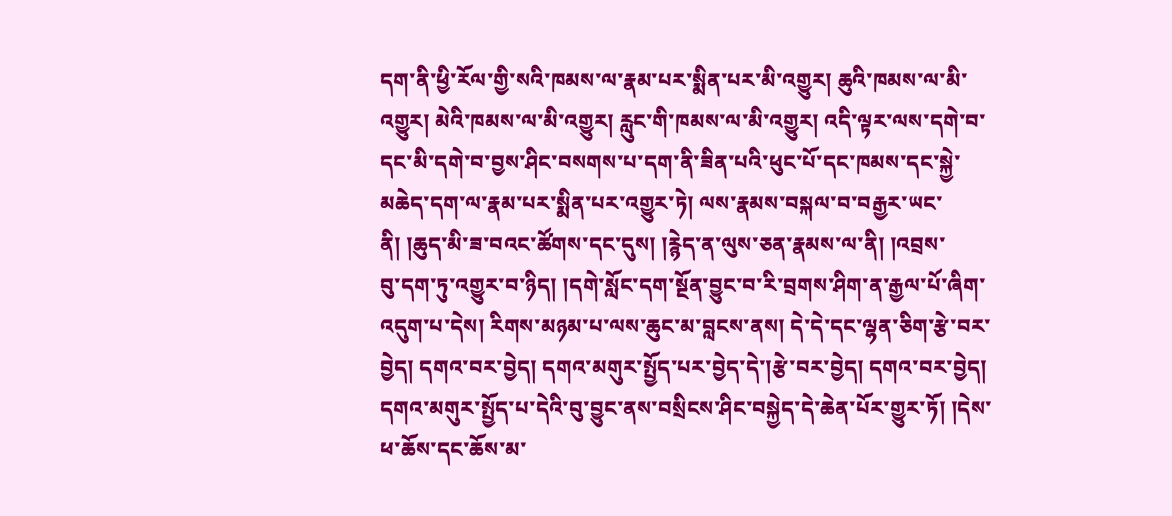དག་ནི་ཕྱི་རོལ་གྱི་སའི་ཁམས་ལ་རྣམ་པར་སྨིན་པར་མི་འགྱུར། ཆུའི་ཁམས་ལ་མི་འགྱུར། མེའི་ཁམས་ལ་མི་འགྱུར། རླུང་གི་ཁམས་ལ་མི་འགྱུར། འདི་ལྟར་ལས་དགེ་བ་དང་མི་དགེ་བ་བྱས་ཤིང་བསགས་པ་དག་ནི་ཟིན་པའི་ཕུང་པོ་དང་ཁམས་དང་སྐྱེ་མཆེད་དག་ལ་རྣམ་པར་སྨིན་པར་འགྱུར་ཏེ། ལས་རྣམས་བསྐལ་བ་བརྒྱར་ཡང་ནི། །ཆུད་མི་ཟ་བའང་ཚོགས་དང་དུས། །རྙེད་ན་ལུས་ཅན་རྣམས་ལ་ནི། །འབྲས་
བུ་དག་ཏུ་འགྱུར་བ་ཉིད། །དགེ་སློང་དག་སྔོན་བྱུང་བ་རི་བྲགས་ཤིག་ན་རྒྱལ་པོ་ཞིག་འདུག་པ་དེས། རིགས་མཉམ་པ་ལས་ཆུང་མ་བླངས་ནས། དེ་དེ་དང་ལྷན་ཅིག་རྩེ་བར་བྱེད། དགའ་བར་བྱེད། དགའ་མགུར་སྤྱོད་པར་བྱེད་དེ་།རྩེ་བར་བྱེད། དགའ་བར་བྱེད། དགའ་མགུར་སྤྱོད་པ་དེའི་བུ་བྱུང་ནས་བསྲིངས་ཤིང་བསྐྱེད་དེ་ཆེན་པོར་གྱུར་ཏོ། །དེས་ཕ་ཆོས་དང་ཆོས་མ་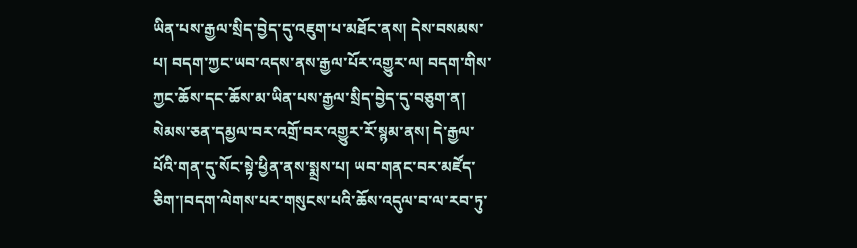ཡིན་པས་རྒྱལ་སྲིད་བྱེད་དུ་འཇུག་པ་མཐོང་ནས། དེས་བསམས་པ། བདག་ཀྱང་ཡབ་འདས་ནས་རྒྱལ་པོར་འགྱུར་ལ། བདག་གིས་ཀྱང་ཆོས་དང་ཆོས་མ་ཡིན་པས་རྒྱལ་སྲིད་བྱེད་དུ་བཅུག་ན། སེམས་ཅན་དམྱལ་བར་འགྲོ་བར་འགྱུར་རོ་སྙམ་ནས། དེ་རྒྱལ་པོའི་གན་དུ་སོང་སྟེ་ཕྱིན་ནས་སྨྲས་པ། ཡབ་གནང་བར་མཛོད་ཅིག་།བདག་ལེགས་པར་གསུངས་པའི་ཆོས་འདུལ་བ་ལ་རབ་ཏུ་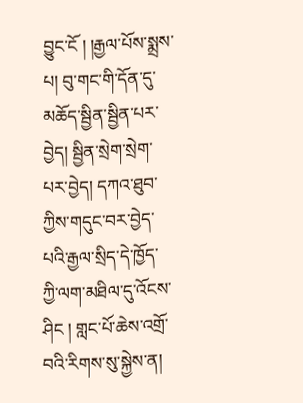བྱུང་ངོ ། །རྒྱལ་པོས་སྨྲས་པ། བུ་གང་གི་དོན་དུ་མཆོད་སྦྱིན་སྦྱིན་པར་བྱེད། སྦྱིན་སྲེག་སྲེག་པར་བྱེད། དཀའ་ཐུབ་ཀྱིས་གདུང་བར་བྱེད་པའི་རྒྱལ་སྲིད་དེ་ཁྱོད་ཀྱི་ལག་མཐིལ་དུ་འོངས་ཤིང ། གླང་པོ་ཆེས་འགྲོ་བའི་རིགས་སུ་སྐྱེས་ན།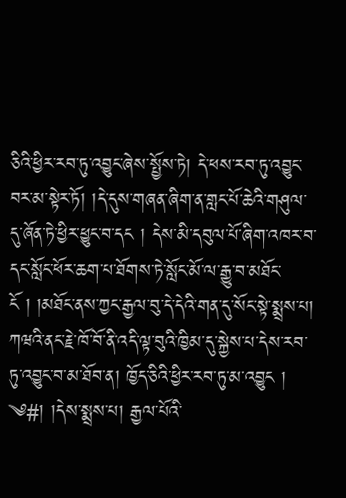ཅིའི་ཕྱིར་རབ་ཏུ་འབྱུང་ཞེས་སྤྱོས་ཏེ། དེ་ཕས་རབ་ཏུ་འབྱུང་བར་མ་སྟེར་ཏོ། །དེ་དུས་གཞན་ཞིག་ན་གླང་པོ་ཆེའི་གཤུལ་དུ་ཞོན་ཏེ་ཕྱིར་ཕྱུང་བ་དང ། དེས་མི་དབུལ་པོ་ཞིག་འཁར་བ་དང་སློང་ཕོར་ཆག་པ་ཐོགས་ཏེ་སློང་མོ་ལ་རྒྱུ་བ་མཐོང་ངོ ། །མཐོང་ནས་ཀྱང་རྒྱལ་བུ་དེ་དེའི་གན་དུ་སོང་སྟེ་སྨྲས་པ། ཀཝའི་ནང་རྗེ་ཁོ་བོ་ནི་འདི་ལྟ་བུའི་ཁྱིམ་དུ་སྐྱེས་པ་དེས་རབ་ཏུ་འབྱུང་བ་མ་ཐོབ་ན། ཁྱོད་ཅིའི་ཕྱིར་རབ་ཏུ་མ་འབྱུང །
༄#། །དེས་སྨྲས་པ། རྒྱལ་པོའི་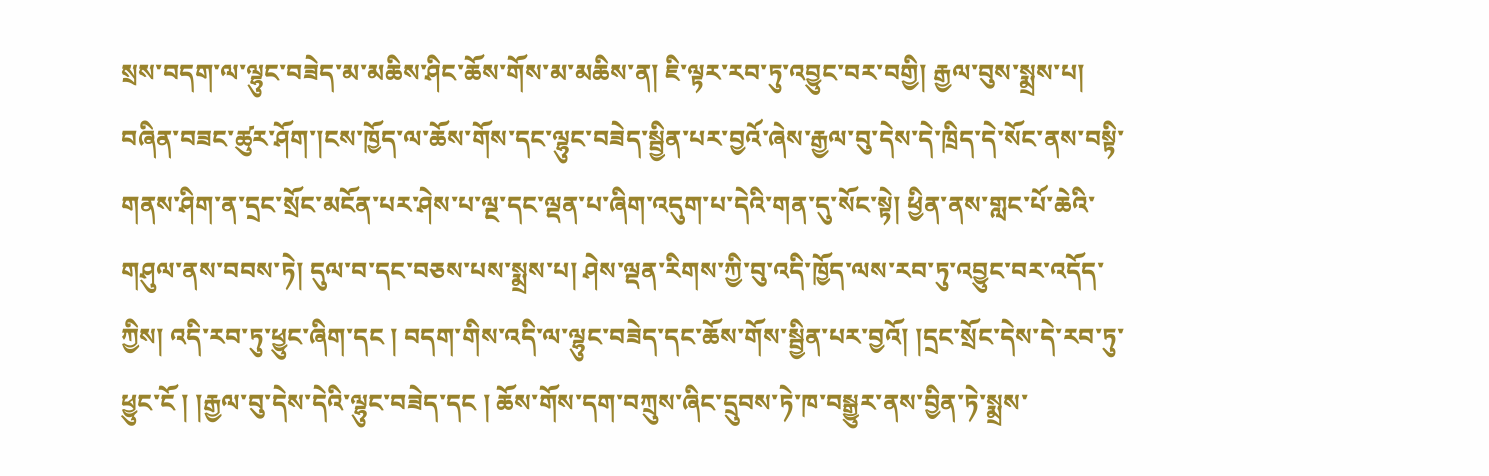སྲས་བདག་ལ་ལྷུང་བཟེད་མ་མཆིས་ཤིང་ཆོས་གོས་མ་མཆིས་ན། ཇི་ལྟར་རབ་ཏུ་འབྱུང་བར་བགྱི། རྒྱལ་བུས་སྨྲས་པ། བཞིན་བཟང་ཚུར་ཤོག་།ངས་ཁྱོད་ལ་ཆོས་གོས་དང་ལྷུང་བཟེད་སྦྱིན་པར་བྱའོ་ཞེས་རྒྱལ་བུ་དེས་དེ་ཁྲིད་དེ་སོང་ནས་བསྟི་གནས་ཤིག་ན་དྲང་སྲོང་མངོན་པར་ཤེས་པ་ལྔ་དང་ལྡན་པ་ཞིག་འདུག་པ་དེའི་གན་དུ་སོང་སྟེ། ཕྱིན་ནས་གླང་པོ་ཆེའི་གཤུལ་ནས་བབས་ཏེ། དུལ་བ་དང་བཅས་པས་སྨྲས་པ། ཤེས་ལྡན་རིགས་ཀྱི་བུ་འདི་ཁྱོད་ལས་རབ་ཏུ་འབྱུང་བར་འདོད་ཀྱིས། འདི་རབ་ཏུ་ཕྱུང་ཞིག་དང ། བདག་གིས་འདི་ལ་ལྷུང་བཟེད་དང་ཆོས་གོས་སྦྱིན་པར་བྱའོ། །དྲང་སྲོང་དེས་དེ་རབ་ཏུ་ཕྱུང་ངོ ། །རྒྱལ་བུ་དེས་དེའི་ལྷུང་བཟེད་དང ། ཆོས་གོས་དག་བཀྲུས་ཞིང་དྲུབས་ཏེ་ཁ་བསྒྱུར་ནས་བྱིན་ཏེ་སྨྲས་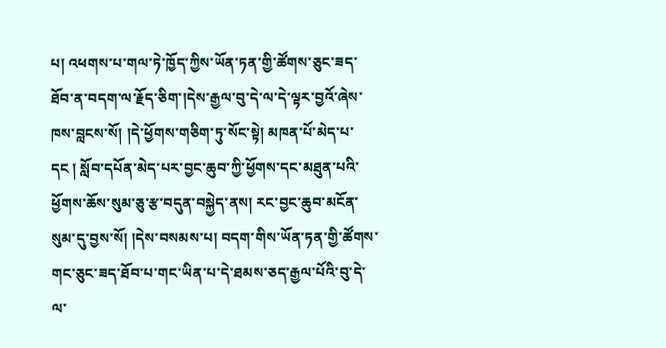པ། འཕགས་པ་གལ་ཏེ་ཁྱོད་ཀྱིས་ཡོན་ཏན་གྱི་ཚོགས་ཅུང་ཟད་ཐོབ་ན་བདག་ལ་རྗོད་ཅིག་།དེས་རྒྱལ་བུ་དེ་ལ་དེ་ལྟར་བྱའོ་ཞེས་ཁས་བླངས་སོ། །དེ་ཕྱོགས་གཅིག་ཏུ་སོང་སྟེ། མཁན་པོ་མེད་པ་དང ། སློབ་དཔོན་མེད་པར་བྱང་ཆུབ་ཀྱི་ཕྱོགས་དང་མཐུན་པའི་ཕྱོགས་ཆོས་སུམ་ཅུ་རྩ་བདུན་བསྐྱེད་ནས། རང་བྱང་ཆུབ་མངོན་སུམ་དུ་བྱས་སོ། །དེས་བསམས་པ། བདག་གིས་ཡོན་ཏན་གྱི་ཚོགས་གང་ཅུང་ཟད་ཐོབ་པ་གང་ཡིན་པ་དེ་ཐམས་ཅད་རྒྱལ་པོའི་བུ་དེ་ལ་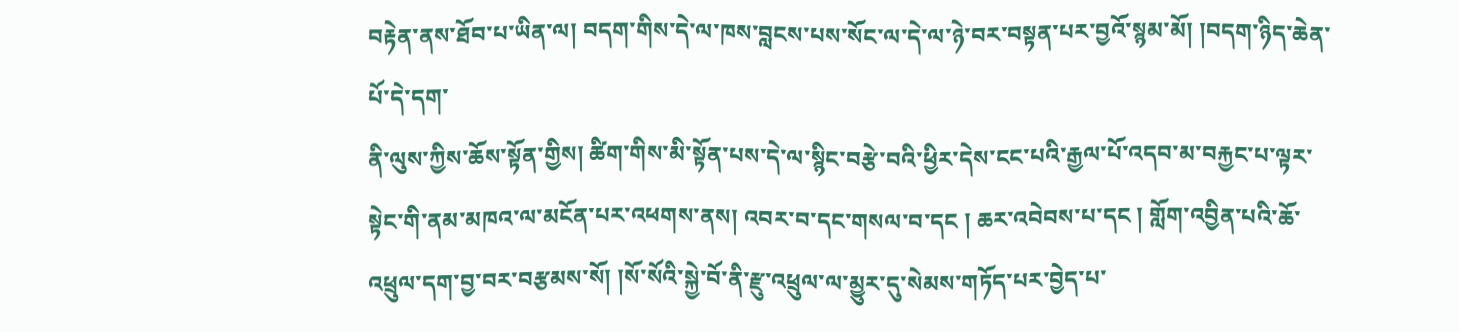བརྟེན་ནས་ཐོབ་པ་ཡིན་ལ། བདག་གིས་དེ་ལ་ཁས་བླངས་པས་སོང་ལ་དེ་ལ་ཉེ་བར་བསྟན་པར་བྱའོ་སྙམ་མོ། །བདག་ཉིད་ཆེན་པོ་དེ་དག་
ནི་ལུས་ཀྱིས་ཆོས་སྟོན་གྱིས། ཚིག་གིས་མི་སྟོན་པས་དེ་ལ་སྙིང་བརྩེ་བའི་ཕྱིར་དེས་ངང་པའི་རྒྱལ་པོ་འདབ་མ་བརྐྱང་པ་ལྟར་སྟེང་གི་ནམ་མཁའ་ལ་མངོན་པར་འཕགས་ནས། འབར་བ་དང་གསལ་བ་དང ། ཆར་འབེབས་པ་དང ། གློག་འབྱིན་པའི་ཆོ་འཕྲུལ་དག་བྱ་བར་བརྩམས་སོ། །སོ་སོའི་སྐྱེ་བོ་ནི་རྫུ་འཕྲུལ་ལ་མྱུར་དུ་སེམས་གཏོད་པར་བྱེད་པ་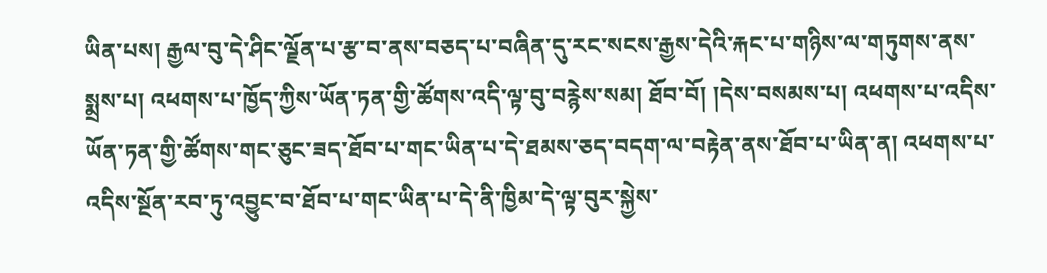ཡིན་པས། རྒྱལ་བུ་དེ་ཤིང་ལྗོན་པ་རྩ་བ་ནས་བཅད་པ་བཞིན་དུ་རང་སངས་རྒྱས་དེའི་རྐང་པ་གཉིས་ལ་གཏུགས་ནས་སྨྲས་པ། འཕགས་པ་ཁྱོད་ཀྱིས་ཡོན་ཏན་གྱི་ཚོགས་འདི་ལྟ་བུ་བརྙེས་སམ། ཐོབ་བོ། །དེས་བསམས་པ། འཕགས་པ་འདིས་ཡོན་ཏན་གྱི་ཚོགས་གང་ཅུང་ཟད་ཐོབ་པ་གང་ཡིན་པ་དེ་ཐམས་ཅད་བདག་ལ་བརྟེན་ནས་ཐོབ་པ་ཡིན་ན། འཕགས་པ་འདིས་སྔོན་རབ་ཏུ་འབྱུང་བ་ཐོབ་པ་གང་ཡིན་པ་དེ་ནི་ཁྱིམ་དེ་ལྟ་བུར་སྐྱེས་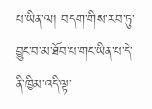པ་ཡིན་ལ། བདག་གིས་རབ་ཏུ་བྱུང་བ་མ་ཐོབ་པ་གང་ཡིན་པ་དེ་ནི་ཁྱིམ་འདི་ལྟ་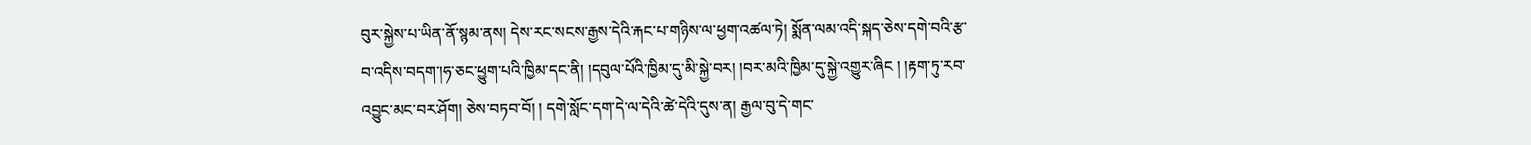བུར་སྐྱེས་པ་ཡིན་ནོ་སྙམ་ནས། དེས་རང་སངས་རྒྱས་དེའི་རྐང་པ་གཉིས་ལ་ཕྱག་འཚལ་ཏེ། སྨོན་ལམ་འདི་སྐད་ཅེས་དགེ་བའི་རྩ་བ་འདིས་བདག་།ཧ་ཅང་ཕྱུག་པའི་ཁྱིམ་དང་ནི། །དབུལ་པོའི་ཁྱིམ་དུ་མི་སྐྱེ་བར། །བར་མའི་ཁྱིམ་དུ་སྐྱེ་འགྱུར་ཞིང ། །རྟག་ཏུ་རབ་འབྱུང་མང་བར་ཤོག། ཅེས་བཏབ་བོ། ། དགེ་སློང་དག་དེ་ལ་དེའི་ཚེ་དེའི་དུས་ན། རྒྱལ་བུ་དེ་གང་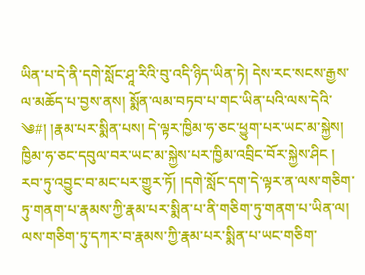ཡིན་པ་དེ་ནི་དགེ་སློང་ཤཱ་རིའི་བུ་འདི་ཉིད་ཡིན་ཏེ། དེས་རང་སངས་རྒྱས་ལ་མཆོད་པ་བྱས་ནས། སྨོན་ལམ་བཏབ་པ་གང་ཡིན་པའི་ལས་དེའི་
༄#། །རྣམ་པར་སྨིན་པས། དེ་ལྟར་ཁྱིམ་ཧ་ཅང་ཕྱུག་པར་ཡང་མ་སྐྱེས། ཁྱིམ་ཧ་ཅང་དབུལ་བར་ཡང་མ་སྐྱེས་པར་ཁྱིམ་འབྲིང་བོར་སྐྱེས་ཤིང ། རབ་ཏུ་འབྱུང་བ་མང་པར་གྱུར་ཏོ། །དགེ་སློང་དག་དེ་ལྟར་ན་ལས་གཅིག་ཏུ་གནག་པ་རྣམས་ཀྱི་རྣམ་པར་སྨིན་པ་ནི་གཅིག་ཏུ་གནག་པ་ཡིན་ལ། ལས་གཅིག་ཏུ་དཀར་བ་རྣམས་ཀྱི་རྣམ་པར་སྨིན་པ་ཡང་གཅིག་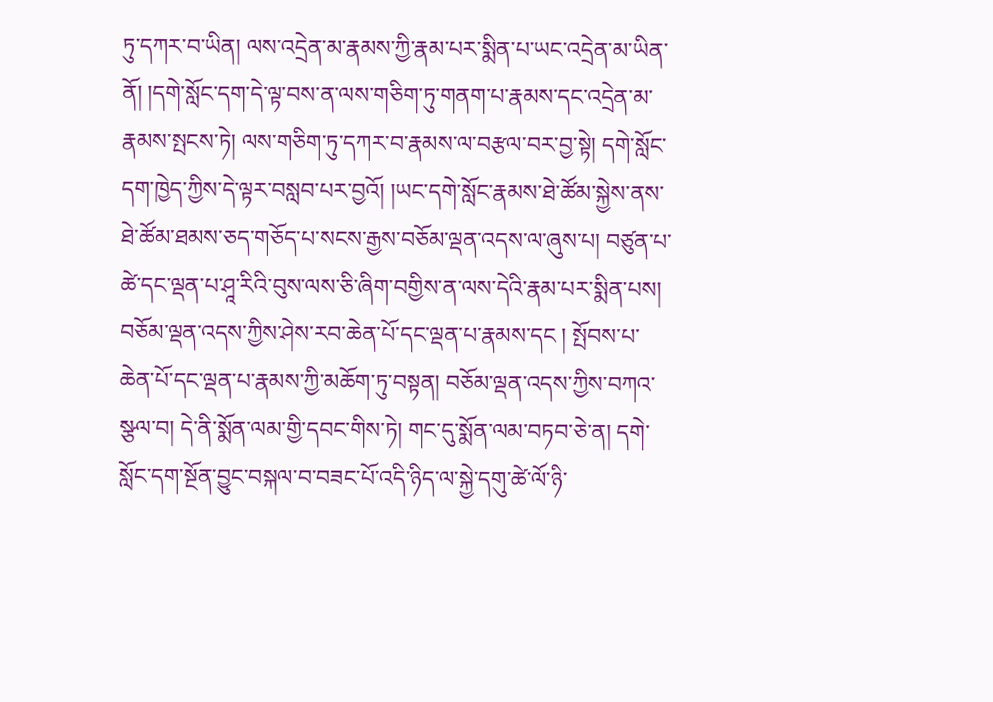ཏུ་དཀར་བ་ཡིན། ལས་འདྲེན་མ་རྣམས་ཀྱི་རྣམ་པར་སྨིན་པ་ཡང་འདྲེན་མ་ཡིན་ནོ། །དགེ་སློང་དག་དེ་ལྟ་བས་ན་ལས་གཅིག་ཏུ་གནག་པ་རྣམས་དང་འདྲེན་མ་རྣམས་སྤངས་ཏེ། ལས་གཅིག་ཏུ་དཀར་བ་རྣམས་ལ་བརྩལ་བར་བྱ་སྟེ། དགེ་སློང་དག་ཁྱེད་ཀྱིས་དེ་ལྟར་བསླབ་པར་བྱའོ། །ཡང་དགེ་སློང་རྣམས་ཐེ་ཚོམ་སྐྱེས་ནས་ཐེ་ཚོམ་ཐམས་ཅད་གཅོད་པ་སངས་རྒྱས་བཅོམ་ལྡན་འདས་ལ་ཞུས་པ། བཙུན་པ་ཚེ་དང་ལྡན་པ་ཤཱ་རིའི་བུས་ལས་ཅི་ཞིག་བགྱིས་ན་ལས་དེའི་རྣམ་པར་སྨིན་པས། བཅོམ་ལྡན་འདས་ཀྱིས་ཤེས་རབ་ཆེན་པོ་དང་ལྡན་པ་རྣམས་དང ། སྤོབས་པ་ཆེན་པོ་དང་ལྡན་པ་རྣམས་ཀྱི་མཆོག་ཏུ་བསྟན། བཅོམ་ལྡན་འདས་ཀྱིས་བཀའ་སྩལ་བ། དེ་ནི་སྨོན་ལམ་གྱི་དབང་གིས་ཏེ། གང་དུ་སྨོན་ལམ་བཏབ་ཅེ་ན། དགེ་སློང་དག་སྔོན་བྱུང་བསྐལ་བ་བཟང་པོ་འདི་ཉིད་ལ་སྐྱེ་དགུ་ཚེ་ལོ་ཉི་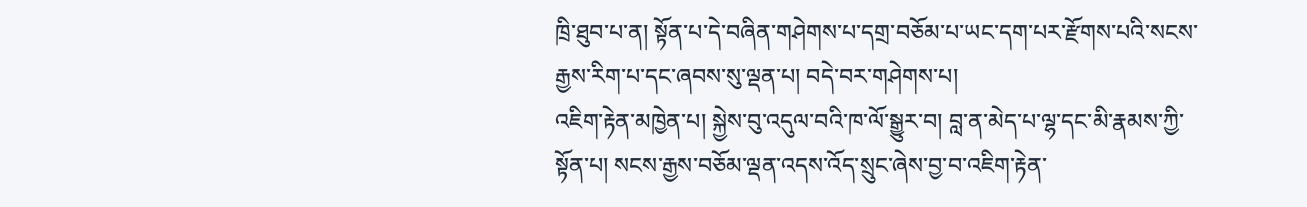ཁྲི་ཐུབ་པ་ན། སྟོན་པ་དེ་བཞིན་གཤེགས་པ་དགྲ་བཅོམ་པ་ཡང་དག་པར་རྫོགས་པའི་སངས་རྒྱས་རིག་པ་དང་ཞབས་སུ་ལྡན་པ། བདེ་བར་གཤེགས་པ།
འཇིག་རྟེན་མཁྱེན་པ། སྐྱེས་བུ་འདུལ་བའི་ཁ་ལོ་སྒྱུར་བ། བླ་ན་མེད་པ་ལྷ་དང་མི་རྣམས་ཀྱི་སྟོན་པ། སངས་རྒྱས་བཅོམ་ལྡན་འདས་འོད་སྲུང་ཞེས་བྱ་བ་འཇིག་རྟེན་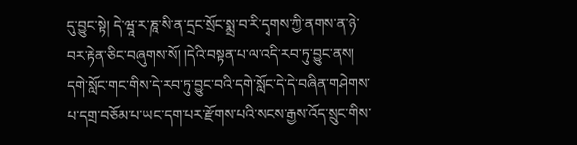དུ་བྱུང་སྟེ། དེ་ཝཱ་ར་ཎཱ་སི་ན་དྲང་སྲོང་སྨྲ་བ་རི་དྭགས་ཀྱི་ནགས་ན་ཉེ་བར་རྟེན་ཅིང་བཞུགས་སོ། །དེའི་བསྟན་པ་ལ་འདི་རབ་ཏུ་བྱུང་ནས། དགེ་སློང་གང་གིས་དེ་རབ་ཏུ་བྱུང་བའི་དགེ་སློང་དེ་དེ་བཞིན་གཤེགས་པ་དགྲ་བཅོམ་པ་ཡང་དག་པར་རྫོགས་པའི་སངས་རྒྱས་འོད་སྲུང་གིས་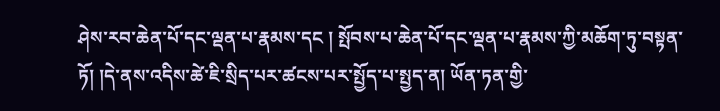ཤེས་རབ་ཆེན་པོ་དང་ལྡན་པ་རྣམས་དང ། སྤོབས་པ་ཆེན་པོ་དང་ལྡན་པ་རྣམས་ཀྱི་མཆོག་ཏུ་བསྟན་ཏོ། །དེ་ནས་འདིས་ཚེ་ཇི་སྲིད་པར་ཚངས་པར་སྤྱོད་པ་སྤྱད་ན། ཡོན་ཏན་གྱི་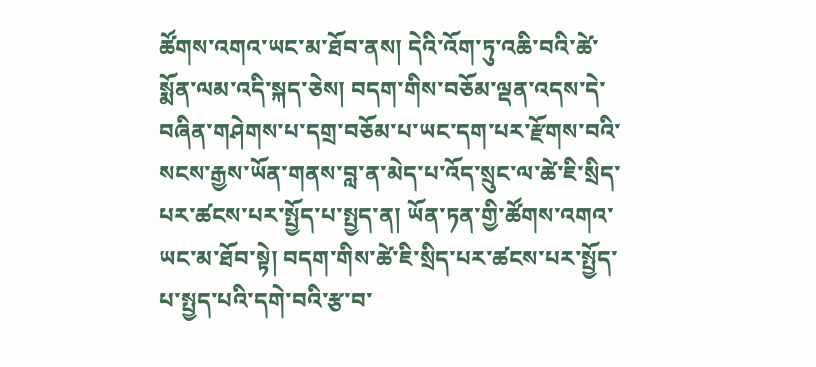ཚོགས་འགའ་ཡང་མ་ཐོབ་ནས། དེའི་འོག་ཏུ་འཆི་བའི་ཚེ་སྨོན་ལམ་འདི་སྐད་ཅེས། བདག་གིས་བཅོམ་ལྡན་འདས་དེ་བཞིན་གཤེགས་པ་དགྲ་བཅོམ་པ་ཡང་དག་པར་རྫོགས་བའི་སངས་རྒྱས་ཡོན་གནས་བླ་ན་མེད་པ་འོད་སྲུང་ལ་ཚེ་ཇི་སྲིད་པར་ཚངས་པར་སྤྱོད་པ་སྤྱད་ན། ཡོན་ཏན་གྱི་ཚོགས་འགའ་ཡང་མ་ཐོབ་སྟེ། བདག་གིས་ཚེ་ཇི་སྲིད་པར་ཚངས་པར་སྤྱོད་པ་སྤྱད་པའི་དགེ་བའི་རྩ་བ་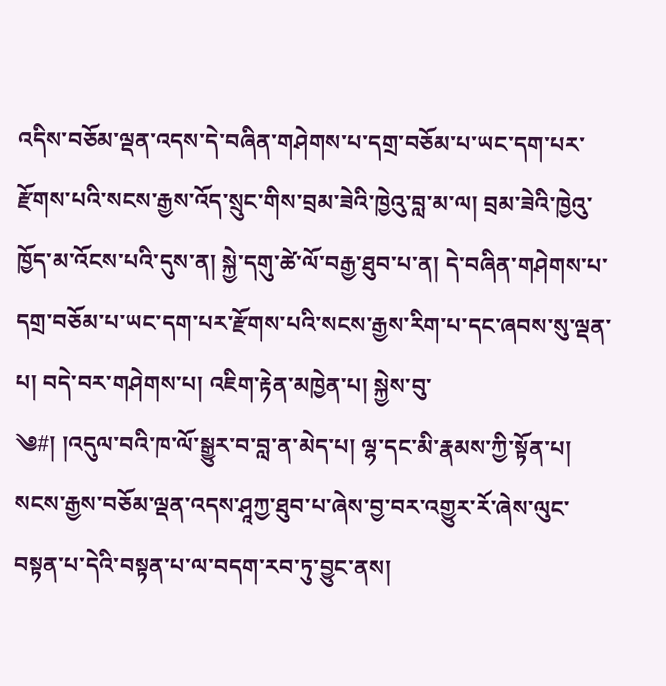འདིས་བཅོམ་ལྡན་འདས་དེ་བཞིན་གཤེགས་པ་དགྲ་བཅོམ་པ་ཡང་དག་པར་རྫོགས་པའི་སངས་རྒྱས་འོད་སྲུང་གིས་བྲམ་ཟེའི་ཁྱེའུ་བླ་མ་ལ། བྲམ་ཟེའི་ཁྱེའུ་ཁྱོད་མ་འོངས་པའི་དུས་ན། སྐྱེ་དགུ་ཚེ་ལོ་བརྒྱ་ཐུབ་པ་ན། དེ་བཞིན་གཤེགས་པ་དགྲ་བཅོམ་པ་ཡང་དག་པར་རྫོགས་པའི་སངས་རྒྱས་རིག་པ་དང་ཞབས་སུ་ལྡན་པ། བདེ་བར་གཤེགས་པ། འཇིག་རྟེན་མཁྱེན་པ། སྐྱེས་བུ་
༄#། །འདུལ་བའི་ཁ་ལོ་སྒྱུར་བ་བླ་ན་མེད་པ། ལྷ་དང་མི་རྣམས་ཀྱི་སྟོན་པ། སངས་རྒྱས་བཅོམ་ལྡན་འདས་ཤཱཀྱ་ཐུབ་པ་ཞེས་བྱ་བར་འགྱུར་རོ་ཞེས་ལུང་བསྟན་པ་དེའི་བསྟན་པ་ལ་བདག་རབ་ཏུ་བྱུང་ནས།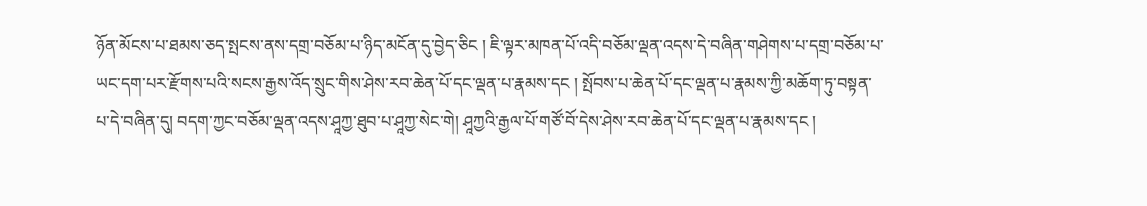ཉོན་མོངས་པ་ཐམས་ཅད་སྤངས་ནས་དགྲ་བཅོམ་པ་ཉིད་མངོན་དུ་བྱེད་ཅིང ། ཇི་ལྟར་མཁན་པོ་འདི་བཅོམ་ལྡན་འདས་དེ་བཞིན་གཤེགས་པ་དགྲ་བཅོམ་པ་ཡང་དག་པར་རྫོགས་པའི་སངས་རྒྱས་འོད་སྲུང་གིས་ཤེས་རབ་ཆེན་པོ་དང་ལྡན་པ་རྣམས་དང ། སྤོབས་པ་ཆེན་པོ་དང་ལྡན་པ་རྣམས་ཀྱི་མཆོག་ཏུ་བསྟན་པ་དེ་བཞིན་དུ། བདག་ཀྱང་བཅོམ་ལྡན་འདས་ཤཱཀྱ་ཐུབ་པ་ཤཱཀྱ་སེང་གེ། ཤཱཀྱའི་རྒྱལ་པོ་གཙོ་བོ་དེས་ཤེས་རབ་ཆེན་པོ་དང་ལྡན་པ་རྣམས་དང །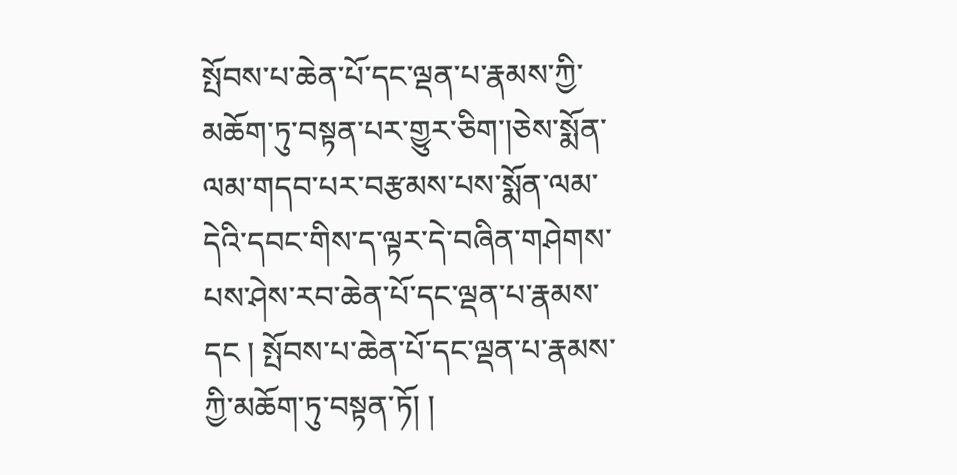སྤོབས་པ་ཆེན་པོ་དང་ལྡན་པ་རྣམས་ཀྱི་མཆོག་ཏུ་བསྟན་པར་གྱུར་ཅིག་།ཅེས་སྨོན་ལམ་གདབ་པར་བརྩམས་པས་སྨོན་ལམ་དེའི་དབང་གིས་ད་ལྟར་དེ་བཞིན་གཤེགས་པས་ཤེས་རབ་ཆེན་པོ་དང་ལྡན་པ་རྣམས་དང ། སྤོབས་པ་ཆེན་པོ་དང་ལྡན་པ་རྣམས་ཀྱི་མཆོག་ཏུ་བསྟན་ཏོ། །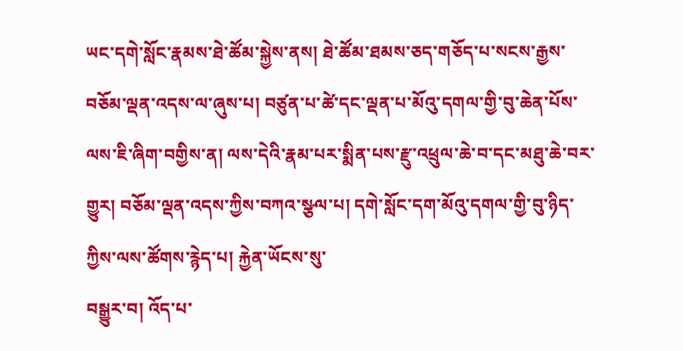ཡང་དགེ་སློང་རྣམས་ཐེ་ཚོམ་སྐྱེས་ནས། ཐེ་ཚོམ་ཐམས་ཅད་གཅོད་པ་སངས་རྒྱས་བཅོམ་ལྡན་འདས་ལ་ཞུས་པ། བཙུན་པ་ཚེ་དང་ལྡན་པ་མོའུ་དགལ་གྱི་བུ་ཆེན་པོས་ལས་ཇི་ཞིག་བགྱིས་ན། ལས་དེའི་རྣམ་པར་སྨིན་པས་རྫུ་འཕྲུལ་ཆེ་བ་དང་མཐུ་ཆེ་བར་གྱུར། བཅོམ་ལྡན་འདས་ཀྱིས་བཀའ་སྩལ་པ། དགེ་སློང་དག་མོའུ་དགལ་གྱི་བུ་ཉིད་ཀྱིས་ལས་ཚོགས་རྙེད་པ། རྐྱེན་ཡོངས་སུ་
བསྒྱུར་བ། འོད་པ་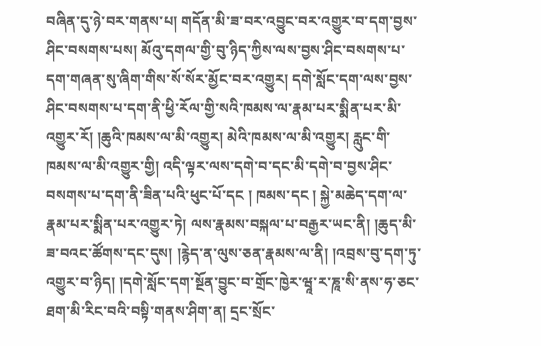བཞིན་དུ་ཉེ་བར་གནས་པ། གདོན་མི་ཟ་བར་འབྱུང་བར་འགྱུར་བ་དག་བྱས་ཤིང་བསགས་པས། མོའུ་དགལ་གྱི་བུ་ཉིད་ཀྱིས་ལས་བྱས་ཤིང་བསགས་པ་དག་གཞན་སུ་ཞིག་གིས་སོ་སོར་མྱོང་བར་འགྱུར། དགེ་སློང་དག་ལས་བྱས་ཤིང་བསགས་པ་དག་ནི་ཕྱི་རོལ་གྱི་སའི་ཁམས་ལ་རྣམ་པར་སྨིན་པར་མི་འགྱུར་རོ། །ཆུའི་ཁམས་ལ་མི་འགྱུར། མེའི་ཁམས་ལ་མི་འགྱུར། རླུང་གི་ཁམས་ལ་མི་འགྱུར་གྱི། འདི་ལྟར་ལས་དགེ་བ་དང་མི་དགེ་བ་བྱས་ཤིང་བསགས་པ་དག་ནི་ཟིན་པའི་ཕུང་པོ་དང ། ཁམས་དང ། སྐྱེ་མཆེད་དག་ལ་རྣམ་པར་སྨིན་པར་འགྱུར་ཏེ། ལས་རྣམས་བསྐལ་པ་བརྒྱར་ཡང་ནི། །ཆུད་མི་ཟ་བའང་ཚོགས་དང་དུས། །རྙེད་ན་ལུས་ཅན་རྣམས་ལ་ནི། །འབྲས་བུ་དག་ཏུ་འགྱུར་བ་ཉིད། །དགེ་སློང་དག་སྔོན་བྱུང་བ་གྲོང་ཁྱེར་ཝཱ་ར་ཎཱ་སི་ནས་ཧ་ཅང་ཐག་མི་རིང་བའི་བསྟི་གནས་ཤིག་ན། དྲང་སྲོང་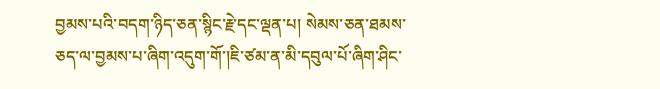བྱམས་པའི་བདག་ཉིད་ཅན་སྙིང་རྗེ་དང་ལྡན་པ། སེམས་ཅན་ཐམས་ཅད་ལ་བྱམས་པ་ཞིག་འདུག་གོ་།ཇི་ཙམ་ན་མི་དབུལ་པོ་ཞིག་ཤིང་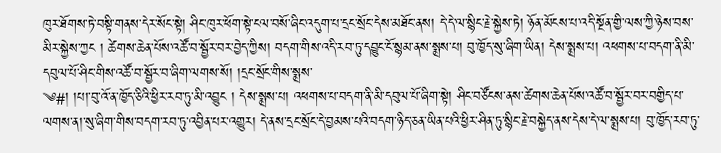ཁུར་ཐོགས་ཏེ་བསྟི་གནས་དེར་སོང་སྟེ། ཤིང་ཁུར་ཕོག་སྟེ་ངལ་བསོ་ཞིང་འདུག་པ་དྲང་སྲོང་དེས་མཐོང་ནས། དེ་དེ་ལ་སྙིང་རྗེ་སྐྱེས་ཏེ། ཉོན་མོངས་པ་འདི་སྔོན་གྱི་ལས་ཀྱི་ཉེས་བས་མིར་སྐྱེས་ཀྱང ། ཚེགས་ཆེན་པོས་འཚོ་བ་སྦྱོར་བར་བྱེད་ཀྱིས། བདག་གིས་འདི་རབ་ཏུ་དབྱུང་ངོ་སྙམ་ནས་སྨྲས་པ། བུ་ཁྱོད་སུ་ཞིག་ཡིན། དེས་སྨྲས་པ། འཕགས་པ་བདག་ནི་མི་དབུལ་པོ་ཤིང་གིས་འཚོ་བ་སྦྱོར་བ་ཞིག་ལགས་སོ། །དྲང་སྲོང་གིས་སྨྲས་
༄#། །པ།་བུ་འོ་ན་ཁྱོད་ཅིའི་ཕྱིར་རབ་ཏུ་མི་འབྱུང ། དེས་སྨྲས་པ། འཕགས་པ་བདག་ནི་མི་དབུལ་པོ་ཞིག་སྟེ། ཤིང་བཙོངས་ནས་ཚེགས་ཆེན་པོས་འཚོ་བ་སྦྱོར་བར་བགྱིད་པ་ལགས་ན།་སུ་ཞིག་གིས་བདག་རབ་ཏུ་འབྱིན་པར་འགྱུར། དེ་ནས་དྲང་སྲོང་དེ་བྱམས་པའི་བདག་ཉིད་ཅན་ཡིན་པའི་ཕྱིར་ཤིན་ཏུ་སྙིང་རྗེ་བསྐྱེད་ནས་དེས་དེ་ལ་སྨྲས་པ། བུ་ཁྱོད་རབ་ཏུ་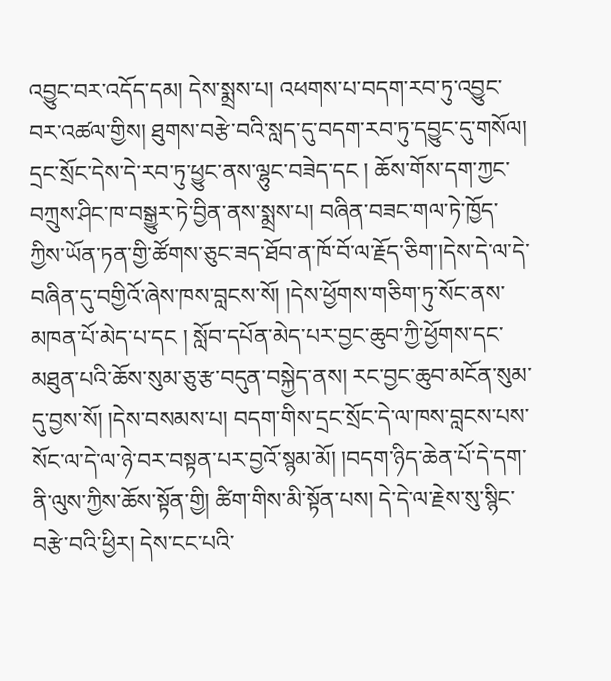འབྱུང་བར་འདོད་དམ། དེས་སྨྲས་པ། འཕགས་པ་བདག་རབ་ཏུ་འབྱུང་བར་འཚལ་གྱིས། ཐུགས་བརྩེ་བའི་སླད་དུ་བདག་རབ་ཏུ་དབྱུང་དུ་གསོལ། དྲང་སྲོང་དེས་དེ་རབ་ཏུ་ཕྱུང་ནས་ལྷུང་བཟེད་དང ། ཆོས་གོས་དག་ཀྱང་བཀྲུས་ཤིང་ཁ་བསྒྱུར་ཏེ་བྱིན་ནས་སྨྲས་པ། བཞིན་བཟང་གལ་ཏེ་ཁྱོད་ཀྱིས་ཡོན་ཏན་གྱི་ཚོགས་ཅུང་ཟད་ཐོབ་ན་ཁོ་བོ་ལ་རྗོད་ཅིག་།དེས་དེ་ལ་དེ་བཞིན་དུ་བགྱིའོ་ཞེས་ཁས་བླངས་སོ། །དེས་ཕྱོགས་གཅིག་ཏུ་སོང་ནས་མཁན་པོ་མེད་པ་དང ། སློབ་དཔོན་མེད་པར་བྱང་ཆུབ་ཀྱི་ཕྱོགས་དང་མཐུན་པའི་ཆོས་སུམ་ཅུ་རྩ་བདུན་བསྐྱེད་ནས། རང་བྱང་ཆུབ་མངོན་སུམ་དུ་བྱས་སོ། །དེས་བསམས་པ། བདག་གིས་དྲང་སྲོང་དེ་ལ་ཁས་བླངས་པས་སོང་ལ་དེ་ལ་ཉེ་བར་བསྟན་པར་བྱའོ་སྙམ་མོ། །བདག་ཉིད་ཆེན་པོ་དེ་དག་ནི་ལུས་ཀྱིས་ཆོས་སྟོན་གྱི། ཚིག་གིས་མི་སྟོན་པས། དེ་དེ་ལ་རྗེས་སུ་སྙིང་བརྩེ་བའི་ཕྱིར། དེས་ངང་པའི་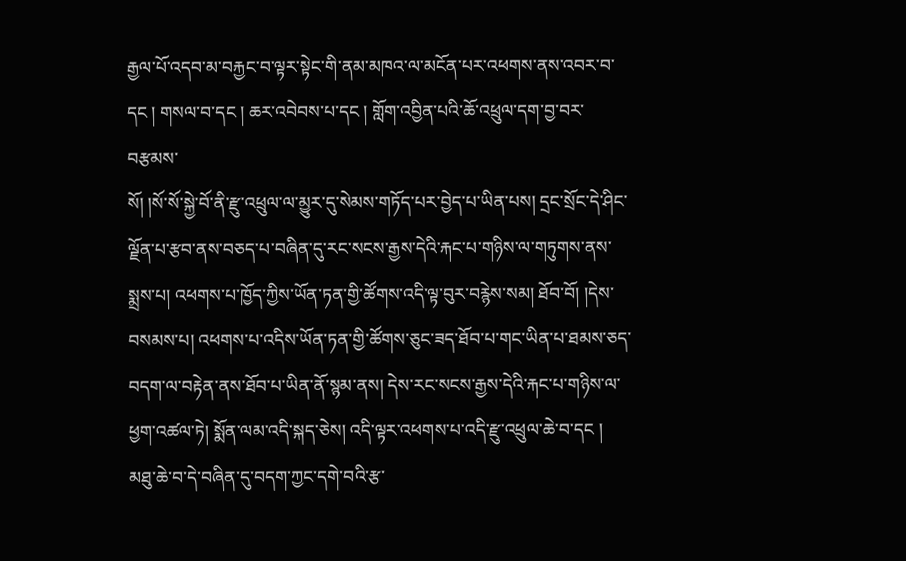རྒྱལ་པོ་འདབ་མ་བརྐྱང་བ་ལྟར་སྟེང་གི་ནམ་མཁའ་ལ་མངོན་པར་འཕགས་ནས་འབར་བ་དང ། གསལ་བ་དང ། ཆར་འབེབས་པ་དང ། གློག་འབྱིན་པའི་ཆོ་འཕྲུལ་དག་བྱ་བར་བརྩམས་
སོ། །སོ་སོ་སྐྱེ་བོ་ནི་རྫུ་འཕྲུལ་ལ་མྱུར་དུ་སེམས་གཏོད་པར་བྱེད་པ་ཡིན་པས། དྲང་སྲོང་དེ་ཤིང་ལྗོན་པ་རྩབ་ནས་བཅད་པ་བཞིན་དུ་རང་སངས་རྒྱས་དེའི་རྐང་པ་གཉིས་ལ་གཏུགས་ནས་སྨྲས་པ། འཕགས་པ་ཁྱོད་ཀྱིས་ཡོན་ཏན་གྱི་ཚོགས་འདི་ལྟ་བུར་བརྙེས་སམ། ཐོབ་བོ། །དེས་བསམས་པ། འཕགས་པ་འདིས་ཡོན་ཏན་གྱི་ཚོགས་ཅུང་ཟད་ཐོབ་པ་གང་ཡིན་པ་ཐམས་ཅད་བདག་ལ་བརྟེན་ནས་ཐོབ་པ་ཡིན་ནོ་སྙམ་ནས། དེས་རང་སངས་རྒྱས་དེའི་རྐང་པ་གཉིས་ལ་ཕྱག་འཚལ་ཏེ། སྨོན་ལམ་འདི་སྐད་ཅེས། འདི་ལྟར་འཕགས་པ་འདི་རྫུ་འཕྲུལ་ཆེ་བ་དང ། མཐུ་ཆེ་བ་དེ་བཞིན་དུ་བདག་ཀྱང་དགེ་བའི་རྩ་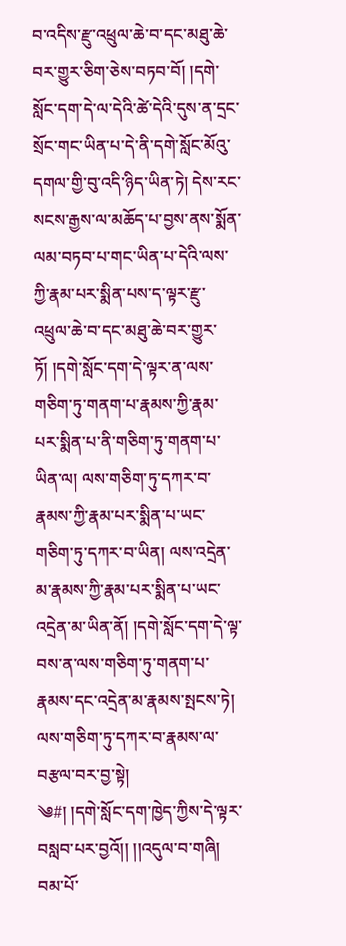བ་འདིས་རྫུ་འཕྲུལ་ཆེ་བ་དང་མཐུ་ཆེ་བར་གྱུར་ཅིག་ཅེས་བཏབ་བོ། །དགེ་སློང་དག་དེ་ལ་དེའི་ཚེ་དེའི་དུས་ན་དྲང་སྲོང་གང་ཡིན་པ་དེ་ནི་དགེ་སློང་མོའུ་དགལ་གྱི་བུ་འདི་ཉིད་ཡིན་ཏེ། དེས་རང་སངས་རྒྱས་ལ་མཆོད་པ་བྱས་ནས་སྨོན་ལམ་བཏབ་པ་གང་ཡིན་པ་དེའི་ལས་ཀྱི་རྣམ་པར་སྨིན་པས་ད་ལྟར་རྫུ་འཕྲུལ་ཆེ་བ་དང་མཐུ་ཆེ་བར་གྱུར་ཏོ། །དགེ་སློང་དག་དེ་ལྟར་ན་ལས་གཅིག་ཏུ་གནག་པ་རྣམས་ཀྱི་རྣམ་པར་སྨིན་པ་ནི་གཅིག་ཏུ་གནག་པ་ཡིན་ལ། ལས་གཅིག་ཏུ་དཀར་བ་རྣམས་ཀྱི་རྣམ་པར་སྨིན་པ་ཡང་གཅིག་ཏུ་དཀར་བ་ཡིན། ལས་འདྲེན་མ་རྣམས་ཀྱི་རྣམ་པར་སྨིན་པ་ཡང་འདྲེན་མ་ཡིན་ནོ། །དགེ་སློང་དག་དེ་ལྟ་བས་ན་ལས་གཅིག་ཏུ་གནག་པ་རྣམས་དང་འདྲེན་མ་རྣམས་སྤངས་ཏེ། ལས་གཅིག་ཏུ་དཀར་བ་རྣམས་ལ་བརྩལ་བར་བྱ་སྟེ།
༄#། །དགེ་སློང་དག་ཁྱེད་ཀྱིས་དེ་ལྟར་བསླབ་པར་བྱའོ།། །།འདུལ་བ་གཞི། བམ་པོ་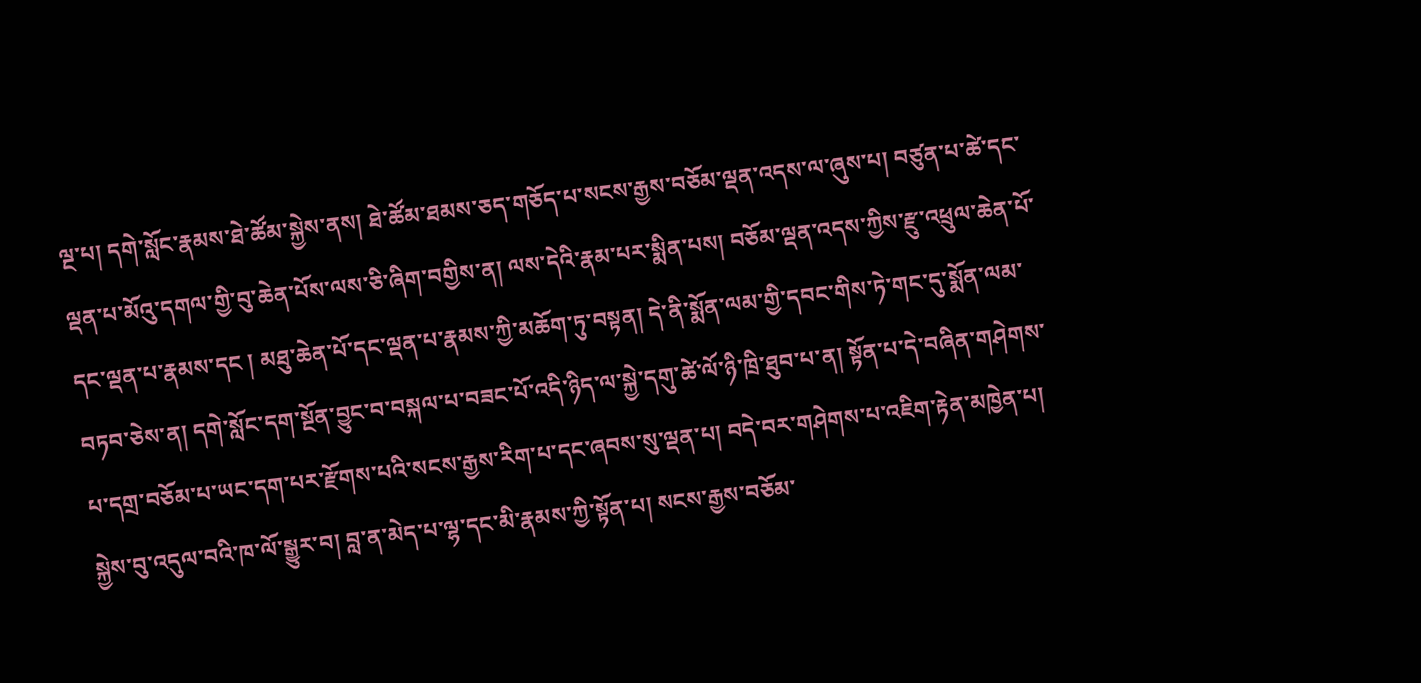ལྔ་པ། དགེ་སློང་རྣམས་ཐེ་ཚོམ་སྐྱེས་ནས། ཐེ་ཚོམ་ཐམས་ཅད་གཅོད་པ་སངས་རྒྱས་བཅོམ་ལྡན་འདས་ལ་ཞུས་པ། བཙུན་པ་ཚེ་དང་ལྡན་པ་མོའུ་དགལ་གྱི་བུ་ཆེན་པོས་ལས་ཅི་ཞིག་བགྱིས་ན། ལས་དེའི་རྣམ་པར་སྨིན་པས། བཅོམ་ལྡན་འདས་ཀྱིས་རྫུ་འཕྲུལ་ཆེན་པོ་དང་ལྡན་པ་རྣམས་དང ། མཐུ་ཆེན་པོ་དང་ལྡན་པ་རྣམས་ཀྱི་མཆོག་ཏུ་བསྟན། དེ་ནི་སྨོན་ལམ་གྱི་དབང་གིས་ཏེ་གང་དུ་སྨོན་ལམ་བཏབ་ཅེས་ན། དགེ་སློང་དག་སྔོན་བྱུང་བ་བསྐལ་པ་བཟང་པོ་འདི་ཉིད་ལ་སྐྱེ་དགུ་ཚེ་ལོ་ཉི་ཁྲི་ཐུབ་པ་ན། སྟོན་པ་དེ་བཞིན་གཤེགས་པ་དགྲ་བཅོམ་པ་ཡང་དག་པར་རྫོགས་པའི་སངས་རྒྱས་རིག་པ་དང་ཞབས་སུ་ལྡན་པ། བདེ་བར་གཤེགས་པ་འཇིག་རྟེན་མཁྱེན་པ། སྐྱེས་བུ་འདུལ་བའི་ཁ་ལོ་སྒྱུར་བ། བླ་ན་མེད་པ་ལྷ་དང་མི་རྣམས་ཀྱི་སྟོན་པ། སངས་རྒྱས་བཅོམ་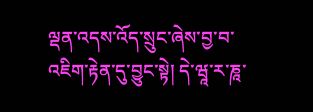ལྡན་འདས་འོད་སྲུང་ཞེས་བྱ་བ་འཇིག་རྟེན་དུ་བྱུང་སྟེ། དེ་ཝཱ་ར་ཎཱ་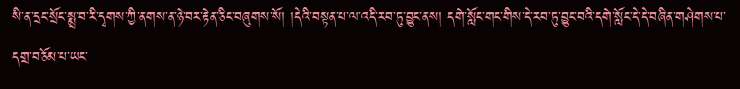སི་ན་དྲང་སྲོང་སྨྲ་བ་རི་དྭགས་ཀྱི་ནགས་ན་ཉེ་བར་རྟེན་ཅིང་བཞུགས་སོ། །དེའི་བསྟན་པ་ལ་འདི་རབ་ཏུ་བྱུང་ནས། དགེ་སློང་གང་གིས་དེ་རབ་ཏུ་བྱུང་བའི་དགེ་སློང་དེ་དེ་བཞིན་གཤེགས་པ་དགྲ་བཅོམ་པ་ཡང་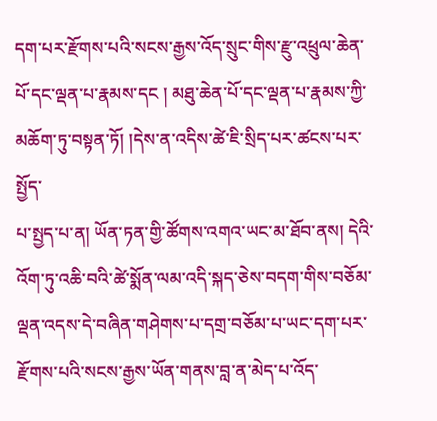དག་པར་རྫོགས་པའི་སངས་རྒྱས་འོད་སྲུང་གིས་རྫུ་འཕྲུལ་ཆེན་པོ་དང་ལྡན་པ་རྣམས་དང ། མཐུ་ཆེན་པོ་དང་ལྡན་པ་རྣམས་ཀྱི་མཆོག་ཏུ་བསྟན་ཏོ། །དེས་ན་འདིས་ཚེ་ཇི་སྲིད་པར་ཚངས་པར་སྤྱོད་
པ་སྤྱད་པ་ན། ཡོན་ཏན་གྱི་ཚོགས་འགའ་ཡང་མ་ཐོབ་ནས། དེའི་འོག་ཏུ་འཆི་བའི་ཚེ་སྨོན་ལམ་འདི་སྐད་ཅེས་བདག་གིས་བཅོམ་ལྡན་འདས་དེ་བཞིན་གཤེགས་པ་དགྲ་བཅོམ་པ་ཡང་དག་པར་རྫོགས་པའི་སངས་རྒྱས་ཡོན་གནས་བླ་ན་མེད་པ་འོད་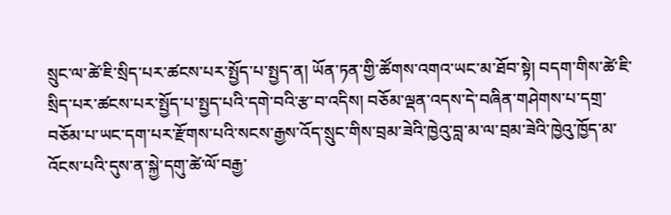སྲུང་ལ་ཚེ་ཇི་སྲིད་པར་ཚངས་པར་སྤྱོད་པ་སྤྱད་ན། ཡོན་ཏན་གྱི་ཚོགས་འགའ་ཡང་མ་ཐོབ་སྟེ། བདག་གིས་ཚེ་ཇི་སྲིད་པར་ཚངས་པར་སྤྱོད་པ་སྤྱད་པའི་དགེ་བའི་རྩ་བ་འདིས། བཅོམ་ལྡན་འདས་དེ་བཞིན་གཤེགས་པ་དགྲ་བཅོམ་པ་ཡང་དག་པར་རྫོགས་པའི་སངས་རྒྱས་འོད་སྲུང་གིས་བྲམ་ཟེའི་ཁྱེའུ་བླ་མ་ལ་བྲམ་ཟེའི་ཁྱེའུ་ཁྱོད་མ་འོངས་པའི་དུས་ན་སྐྱེ་དགུ་ཚེ་ལོ་བརྒྱ་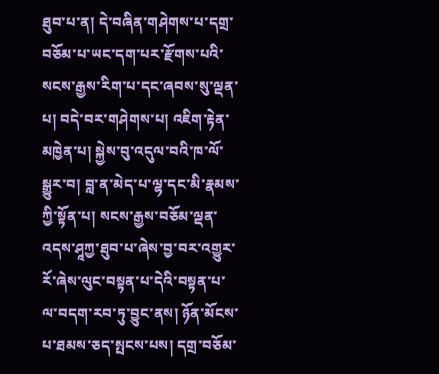ཐུབ་པ་ན། དེ་བཞིན་གཤེགས་པ་དགྲ་བཅོམ་པ་ཡང་དག་པར་རྫོགས་པའི་སངས་རྒྱས་རིག་པ་དང་ཞབས་སུ་ལྡན་པ། བདེ་བར་གཤེགས་པ། འཇིག་རྟེན་མཁྱེན་པ། སྐྱེས་བུ་འདུལ་བའི་ཁ་ལོ་སྒྱུར་བ། བླ་ན་མེད་པ་ལྷ་དང་མི་རྣམས་ཀྱི་སྟོན་པ། སངས་རྒྱས་བཅོམ་ལྡན་འདས་ཤཱཀྱ་ཐུབ་པ་ཞེས་བྱ་བར་འགྱུར་རོ་ཞེས་ལུང་བསྟན་པ་དེའི་བསྟན་པ་ལ་བདག་རབ་ཏུ་བྱུང་ནས། ཉོན་མོངས་པ་ཐམས་ཅད་སྤངས་པས། དགྲ་བཅོམ་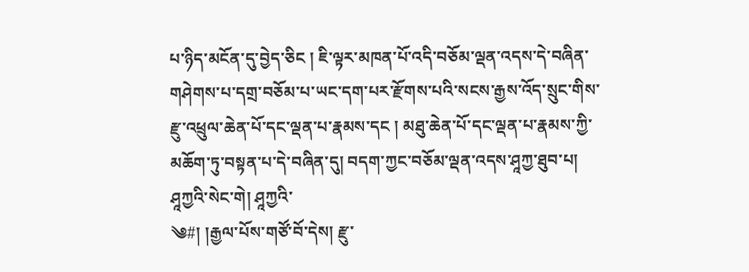པ་ཉིད་མངོན་དུ་བྱེད་ཅིང ། ཇི་ལྟར་མཁན་པོ་འདི་བཅོམ་ལྡན་འདས་དེ་བཞིན་གཤེགས་པ་དགྲ་བཅོམ་པ་ཡང་དག་པར་རྫོགས་པའི་སངས་རྒྱས་འོད་སྲུང་གིས་རྫུ་འཕྲུལ་ཆེན་པོ་དང་ལྡན་པ་རྣམས་དང ། མཐུ་ཆེན་པོ་དང་ལྡན་པ་རྣམས་ཀྱི་མཆོག་ཏུ་བསྟན་པ་དེ་བཞིན་དུ། བདག་ཀྱང་བཅོམ་ལྡན་འདས་ཤཱཀྱ་ཐུབ་པ། ཤཱཀྱའི་སེང་གེ། ཤཱཀྱའི་
༄#། །རྒྱལ་པོས་གཙོ་བོ་དེས། རྫུ་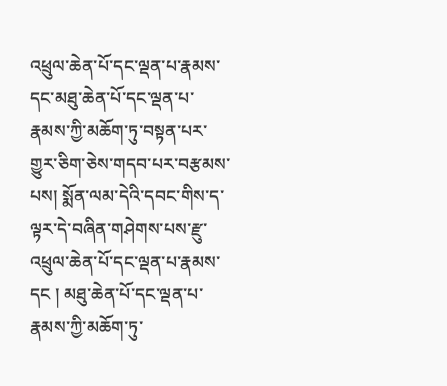འཕྲུལ་ཆེན་པོ་དང་ལྡན་པ་རྣམས་དང་མཐུ་ཆེན་པོ་དང་ལྡན་པ་རྣམས་ཀྱི་མཆོག་ཏུ་བསྟན་པར་གྱུར་ཅིག་ཅེས་གདབ་པར་བརྩམས་པས། སྨོན་ལམ་དེའི་དབང་གིས་ད་ལྟར་དེ་བཞིན་གཤེགས་པས་རྫུ་འཕྲུལ་ཆེན་པོ་དང་ལྡན་པ་རྣམས་དང ། མཐུ་ཆེན་པོ་དང་ལྡན་པ་རྣམས་ཀྱི་མཆོག་ཏུ་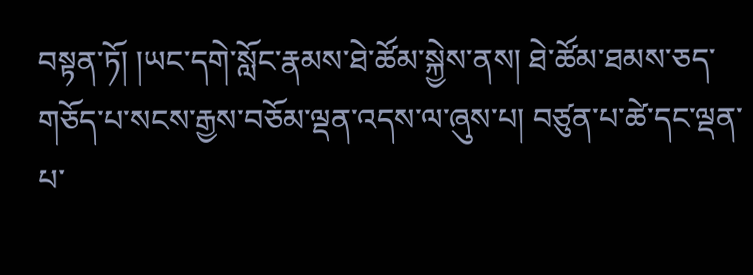བསྟན་ཏོ། །ཡང་དགེ་སློང་རྣམས་ཐེ་ཚོམ་སྐྱེས་ནས། ཐེ་ཚོམ་ཐམས་ཅད་གཅོད་པ་སངས་རྒྱས་བཅོམ་ལྡན་འདས་ལ་ཞུས་པ། བཙུན་པ་ཚེ་དང་ལྡན་པ་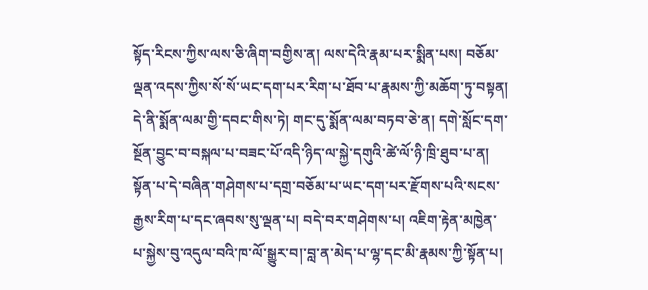སྟོད་རིངས་ཀྱིས་ལས་ཅི་ཞིག་བགྱིས་ན། ལས་དེའི་རྣམ་པར་སྨིན་པས། བཅོམ་ལྡན་འདས་ཀྱིས་སོ་སོ་ཡང་དག་པར་རིག་པ་ཐོབ་པ་རྣམས་ཀྱི་མཆོག་ཏུ་བསྟན། དེ་ནི་སྨོན་ལམ་གྱི་དབང་གིས་ཏེ། གང་དུ་སྨོན་ལམ་བཏབ་ཅེ་ན། དགེ་སློང་དག་སྔོན་བྱུང་བ་བསྐལ་པ་བཟང་པོ་འདི་ཉིད་ལ་སྐྱེ་དགུའི་ཚེ་ལོ་ཉི་ཁྲི་ཐུབ་པ་ན། སྟོན་པ་དེ་བཞིན་གཤེགས་པ་དགྲ་བཅོམ་པ་ཡང་དག་པར་རྫོགས་པའི་སངས་རྒྱས་རིག་པ་དང་ཞབས་སུ་ལྡན་པ། བདེ་བར་གཤེགས་པ། འཇིག་རྟེན་མཁྱེན་པ་སྐྱེས་བུ་འདུལ་བའི་ཁ་ལོ་སྒྱུར་བ།་བླ་ན་མེད་པ་ལྷ་དང་མི་རྣམས་ཀྱི་སྟོན་པ།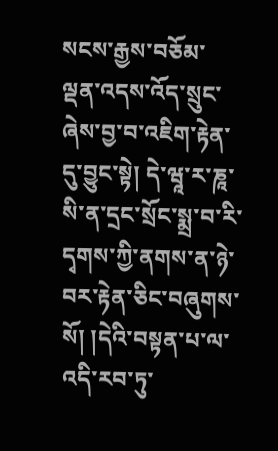སངས་རྒྱས་བཅོམ་ལྡན་འདས་འོད་སྲུང་ཞེས་བྱ་བ་འཇིག་རྟེན་དུ་བྱུང་སྟེ། དེ་ཝཱ་ར་ཎཱ་སི་ན་དྲང་སྲོང་སྨྲ་བ་རི་དྭགས་ཀྱི་ནགས་ན་ཉེ་བར་རྟེན་ཅིང་བཞུགས་སོ། །དེའི་བསྟན་པ་ལ་འདི་རབ་ཏུ་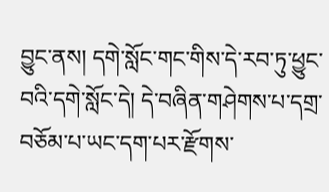བྱུང་ནས། དགེ་སློང་གང་གིས་དེ་རབ་ཏུ་ཕྱུང་བའི་དགེ་སློང་དེ། དེ་བཞིན་གཤེགས་པ་དགྲ་བཅོམ་པ་ཡང་དག་པར་རྫོགས་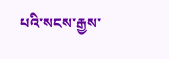པའི་སངས་རྒྱས་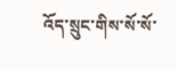འོད་སྲུང་གིས་སོ་སོ་